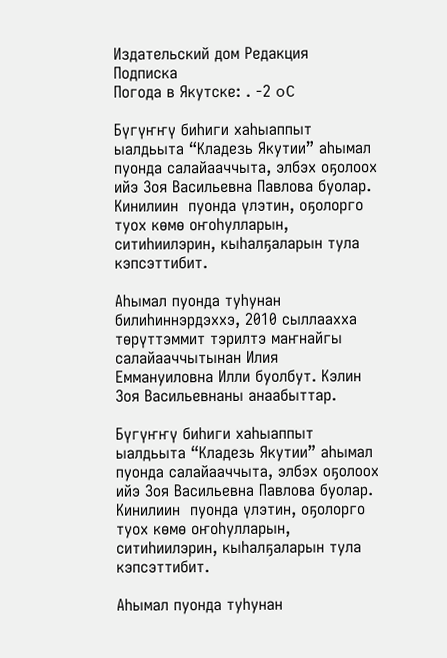Издательский дом Редакция Подписка
Погода в Якутске: . -2 oC

Бүгүҥҥү биһиги хаһыаппыт ыалдьыта “Кладезь Якутии” аһымал пуонда салайааччыта, элбэх оҕолоох ийэ Зоя Васильевна Павлова буолар. Кинилиин  пуонда үлэтин, оҕолорго туох көмө оҥоһулларын,  ситиһиилэрин, кыһалҕаларын тула кэпсэттибит.

Аһымал пуонда туһунан билиһиннэрдэххэ, 2010 сыллаахха төрүттэммит тэрилтэ маҥнайгы салайааччытынан Илия Еммануиловна Илли буолбут. Кэлин  Зоя Васильевнаны анаабыттар.

Бүгүҥҥү биһиги хаһыаппыт ыалдьыта “Кладезь Якутии” аһымал пуонда салайааччыта, элбэх оҕолоох ийэ Зоя Васильевна Павлова буолар. Кинилиин  пуонда үлэтин, оҕолорго туох көмө оҥоһулларын,  ситиһиилэрин, кыһалҕаларын тула кэпсэттибит.

Аһымал пуонда туһунан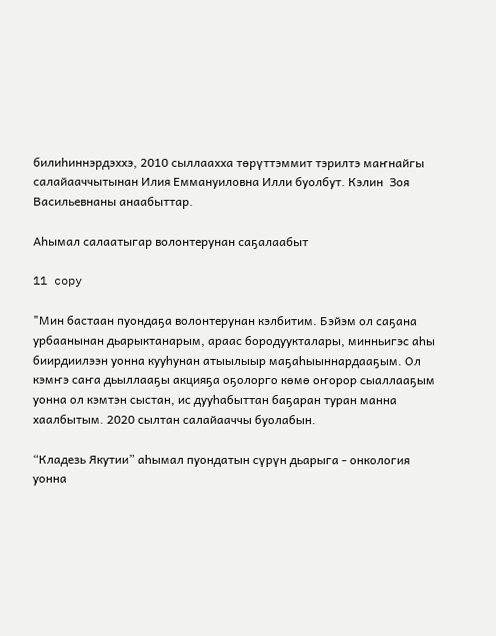билиһиннэрдэххэ, 2010 сыллаахха төрүттэммит тэрилтэ маҥнайгы салайааччытынан Илия Еммануиловна Илли буолбут. Кэлин  Зоя Васильевнаны анаабыттар.

Аһымал салаатыгар волонтерунан саҕалаабыт

11 copy

"Мин бастаан пуондаҕа волонтерунан кэлбитим. Бэйэм ол саҕана урбаанынан дьарыктанарым, араас бородуукталары, минньигэс аһы биирдиилээн уонна кууһунан атыылыыр маҕаһыыннардааҕым. Ол кэмҥэ саҥа дьыллааҕы акцияҕа оҕолорго көмө оҥорор сыаллааҕым  уонна ол кэмтэн сыстан, ис дууһабыттан баҕаран туран манна хаалбытым. 2020 сылтан салайааччы буолабын.

“Кладезь Якутии” аһымал пуондатын сүрүн дьарыга - онкология уонна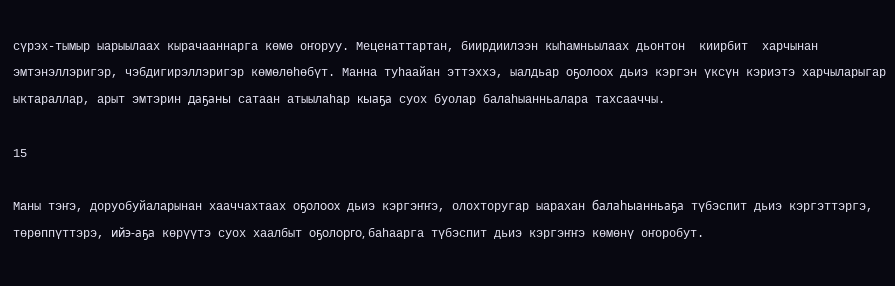сүрэх-тымыр ыарыылаах кырачааннарга көмө оҥоруу. Меценаттартан, биирдиилээн кыһамньылаах дьонтон  киирбит  харчынан эмтэнэллэригэр, чэбдигирэллэригэр көмөлөһөбүт. Манна туһаайан эттэххэ, ыалдьар оҕолоох дьиэ кэргэн үксүн кэриэтэ харчыларыгар ыктараллар, арыт эмтэрин даҕаны сатаан атыылаһар кыаҕа суох буолар балаһыанньалара тахсааччы.

15

Маны тэҥэ, доруобуйаларынан хааччахтаах оҕолоох дьиэ кэргэҥҥэ, олохторугар ыарахан балаһыанньаҕа түбэспит дьиэ кэргэттэргэ, төрөппүттэрэ, ийэ-аҕа көрүүтэ суох хаалбыт оҕолорго, баһаарга түбэспит дьиэ кэргэҥҥэ көмөнү оҥоробут.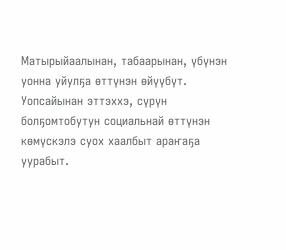Матырыйаалынан, табаарынан, үбүнэн уонна уйулҕа өттүнэн өйүүбүт. Уопсайынан эттэххэ, сүрүн болҕомтобутун социальнай өттүнэн көмүскэлэ суох хаалбыт араҥаҕа уурабыт.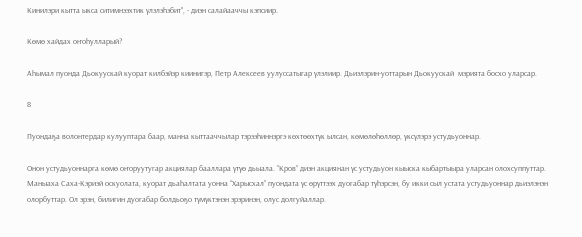Кинилэри кытта ыкса ситимнээхтик үлэлэһэбит", - диэн салайааччы кэпсиир.

Көмө хайдах оҥоһулларый?

Аһымал пуонда Дьокуускай куорат килбэйэр киинигэр, Петр Алексеев уулуссатыгар үлэлиир. Дьиэлэрин-уоттарын Дьокуускай  мэрията босхо уларсар.

8

Пуондаҕа волонтердар кулууптара баар, манна кыттааччылар тэрээһиннэргэ көхтөөхтүк ылсан, көмөлөһөллөр, үксүлэрэ устудьуоннар.

Онон устудьуоннарга көмө оҥоруутугар акциялар бааллара үтүө дьыала. “Кров” диэн акциянан үс устудьуон кыыска кыбартыыра уларсан олохсуппуттар. Маныаха Саха-Кэриэй оскуолата, куорат дьаһалтата уонна “Харысхал” пуондата үс өрүттээх дуогабар түһэрсэн, бу икки сыл устата устудьуоннар дьиэлэнэн олорбуттар. Ол эрэн, билигин дуогабар болдьоҕо түмүктэнэн эрэринэн, олус долгуйаллар.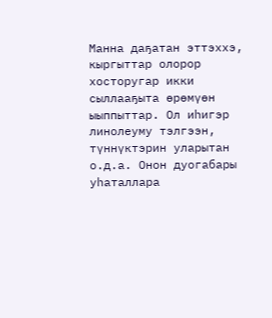Манна даҕатан эттэххэ, кыргыттар олорор хосторугар икки сыллааҕыта өрөмүөн ыыппыттар. Ол иһигэр линолеуму тэлгээн, түннүктэрин уларытан о.д.а. Онон дуогабары уһаталлара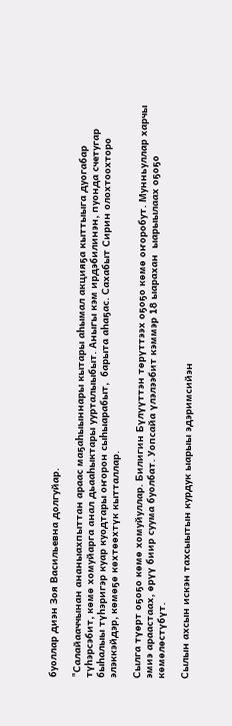буоллар диэн Зоя Васильевна долгуйар.

"Салайааччынан ананыахпыттан араас маҕаһыыннары кытары аһымал акцияҕа кыттыыга дуогабар түһэрсэбит, көмө хомуйарга анал дьааһыктары уурталыыбыт. Аныгы кэм ирдэбилинэн, пуонда счетугар быһалыы түһэригэр куар куодтары оҥорон сыһыарабыт,  барыта аһаҕас. Сахабыт Сирин олохтоохторо элэккэйдэр, көмөҕө көхтөөхтүк кытталлар.

Сылга түөрт оҕоҕо көмө хомуйуллар. Билигин Бүлүүттэн төрүттээх оҕоҕо көмө оҥоробут. Мунньуллар харчы эмиэ араастаах, өрүү биир суума буолбат. Уопсайа үлэлээбит кэммэр 18 ыарахан  ыарыылаах оҕоҕо көмөлөстүбүт.

Сылын ахсын искэн тахсыытын курдук ыарыы эдэримсийэн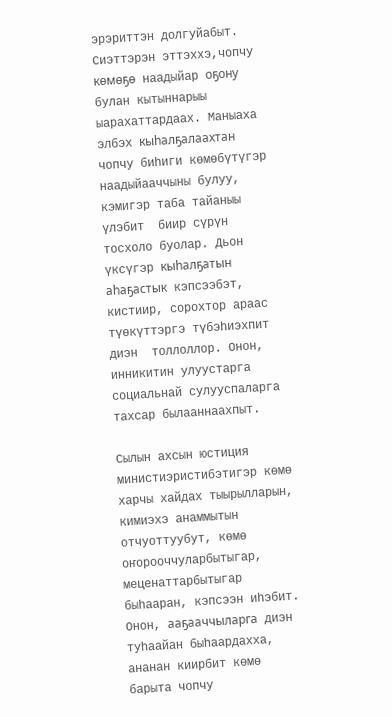эрэриттэн долгуйабыт. Сиэттэрэн эттэххэ,чопчу көмөҕө наадыйар оҕону булан кытыннарыы ыарахаттардаах. Маныаха элбэх кыһалҕалаахтан чопчу биһиги көмөбүтүгэр наадыйааччыны булуу, кэмигэр таба тайаныы  үлэбит  биир сүрүн тосхоло буолар. Дьон үксүгэр кыһалҕатын аһаҕастык кэпсээбэт, кистиир, сорохтор араас түөкүттэргэ түбэһиэхпит диэн  толлоллор. Онон, инникитин улуустарга социальнай сулууспаларга тахсар былааннаахпыт.

Сылын ахсын юстиция министиэристибэтигэр көмө харчы хайдах тыырылларын, кимиэхэ анаммытын отчуоттуубут, көмө оҥорооччуларбытыгар, меценаттарбытыгар быһааран, кэпсээн иһэбит. Онон, ааҕааччыларга диэн туһаайан быһаардахха, ананан киирбит көмө барыта чопчу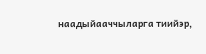наадыйааччыларга тиийэр,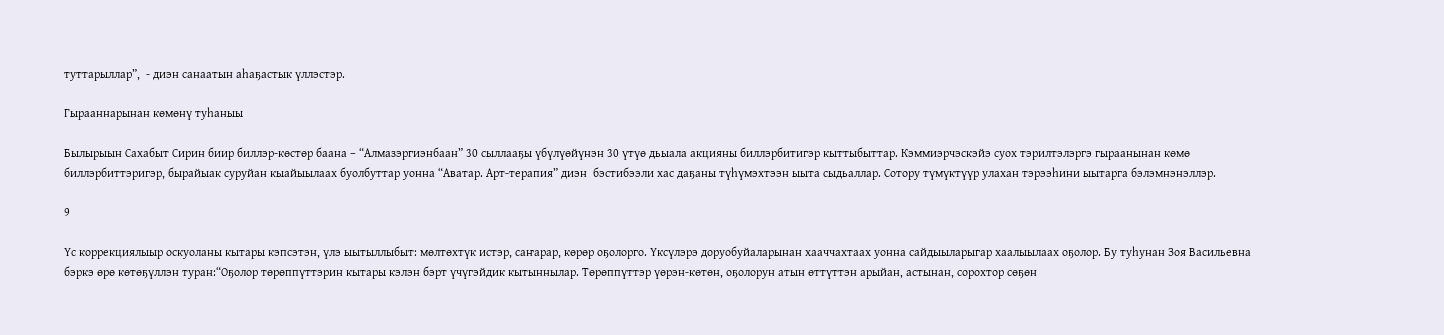туттарыллар”,  - диэн санаатын аһаҕастык үллэстэр.

Гырааннарынан көмөнү туһаныы

Былырыын Сахабыт Сирин биир биллэр-көстөр баана – “Алмазэргиэнбаан” 30 сыллааҕы үбүлүөйүнэн 30 үтүө дьыала акцияны биллэрбитигэр кыттыбыттар. Кэммиэрчэскэйэ суох тэрилтэлэргэ гыраанынан көмө биллэрбиттэригэр, бырайыак суруйан кыайыылаах буолбуттар уонна “Аватар. Арт-терапия” диэн  бэстибээли хас даҕаны түһүмэхтээн ыыта сыдьаллар. Сотору түмүктүүр улахан тэрээһини ыытарга бэлэмнэнэллэр.

9

Үс коррекциялыыр оскуоланы кытары кэпсэтэн, үлэ ыытыллыбыт: мөлтөхтүк истэр, саҥарар, көрөр оҕолорго. Үксүлэрэ доруобуйаларынан хааччахтаах уонна сайдыыларыгар хаалыылаах оҕолор. Бу туһунан Зоя Васильевна бэркэ өрө көтөҕүллэн туран:“Оҕолор төрөппүттэрин кытары кэлэн бэрт үчүгэйдик кытыннылар. Төрөппүттэр үөрэн-көтөн, оҕолорун атын өттүттэн арыйан, астынан, сорохтор сөҕөн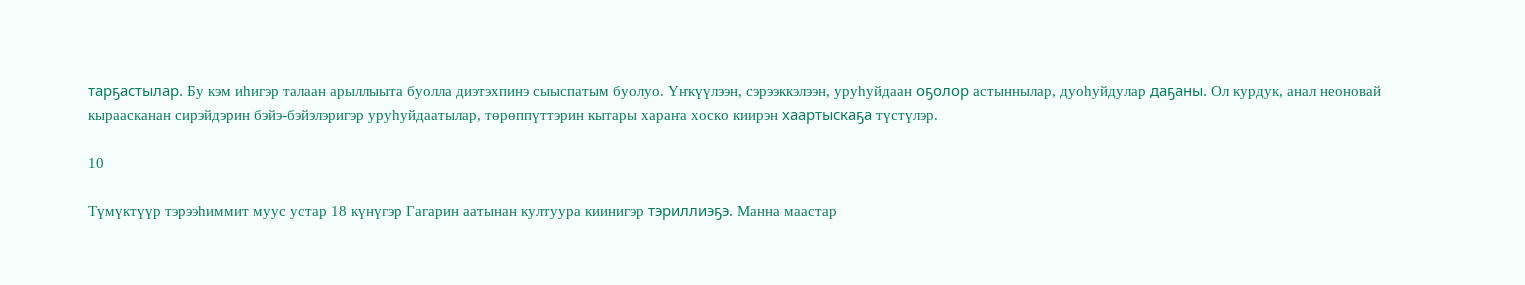тарҕастылар. Бу кэм иһигэр талаан арыллыыта буолла диэтэхпинэ сыыспатым буолуо. Үҥкүүлээн, сэрээккэлээн, уруhуйдаан оҕолор астыннылар, дуоһуйдулар даҕаны. Ол курдук, анал неоновай кыраасканан сирэйдэрин бэйэ-бэйэлэригэр уруһуйдаатылар, төрөппүттэрин кытары хараҥа хоско киирэн хаартыскаҕа түстүлэр.

10

Түмүктүүр тэрээһиммит муус устар 18 күнүгэр Гагарин аатынан култуура киинигэр тэриллиэҕэ. Манна маастар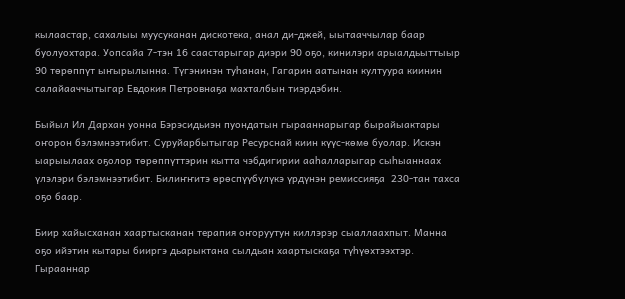кылаастар, сахалыы муусуканан дискотека, анал ди-джей, ыытааччылар баар буолуохтара. Уопсайа 7-тэн 16 саастарыгар диэри 90 оҕо, кинилэри арыалдьыттыыр 90 төрөппүт ыҥырылынна. Түгэнинэн туһанан, Гагарин аатынан култуура киинин салайааччытыгар Евдокия Петровнаҕа махталбын тиэрдэбин.

Быйыл Ил Дархан уонна Бэрэсидьиэн пуондатын гырааннарыгар бырайыактары оҥорон бэлэмнээтибит. Суруйарбытыгар Ресурснай киин күүс-көмө буолар. Искэн ыарыылаах оҕолор төрөппүттэрин кытта чэбдигирии ааһалларыгар сыһыаннаах үлэлэри бэлэмнээтибит. Билиҥҥитэ өрөспүүбүлүкэ үрдүнэн ремиссияҕа  230-тан тахса  оҕо баар.

Биир хайысханан хаартысканан терапия оҥоруутун киллэрэр сыаллаахпыт. Манна оҕо ийэтин кытары бииргэ дьарыктана сылдьан хаартыскаҕа түһүөхтээхтэр. Гырааннар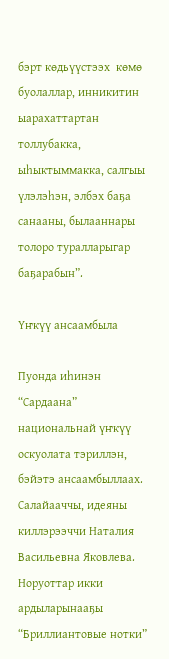бэрт көдьүүстээх  көмө буолаллар, инникитин ыарахаттартан толлубакка, ыһыктыммакка, салгыы үлэлэһэн, элбэх баҕа санааны, былааннары толоро туралларыгар баҕарабын”.

Үҥкүү ансаамбыла

Пуонда иһинэн “Сардаана” национальнай үҥкүү оскуолата тэриллэн, бэйэтэ ансаамбыллаах. Салайааччы, идеяны киллэрээччи Наталия Васильевна Яковлева. Норуоттар икки ардыларынааҕы “Бриллиантовые нотки”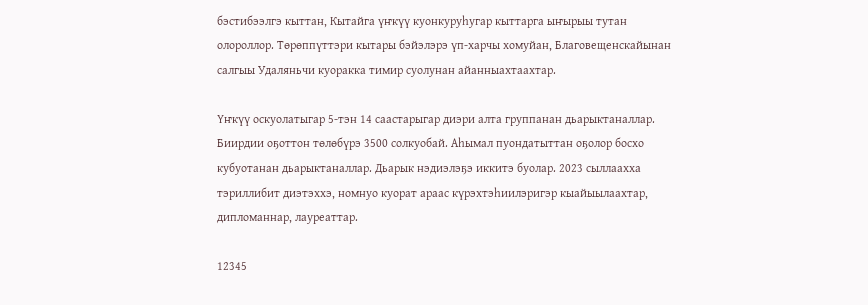бэстибээлгэ кыттан, Кытайга үҥкүү куонкуруһугар кыттарга ыҥырыы тутан олороллор. Төрөппүттэри кытары бэйэлэрэ үп-харчы хомуйан, Благовещенскайынан салгыы Удаляньчи куоракка тимир суолунан айанныахтаахтар.

Үҥкүү оскуолатыгар 5-тэн 14 саастарыгар диэри алта группанан дьарыктаналлар. Биирдии оҕоттон төлөбүрэ 3500 солкуобай. Аһымал пуондатыттан оҕолор босхо кубуотанан дьарыктаналлар. Дьарык нэдиэлэҕэ иккитэ буолар. 2023 сыллаахха тэриллибит диэтэххэ, номнуо куорат араас күрэхтэһиилэригэр кыайыылаахтар, дипломаннар, лауреаттар.

12345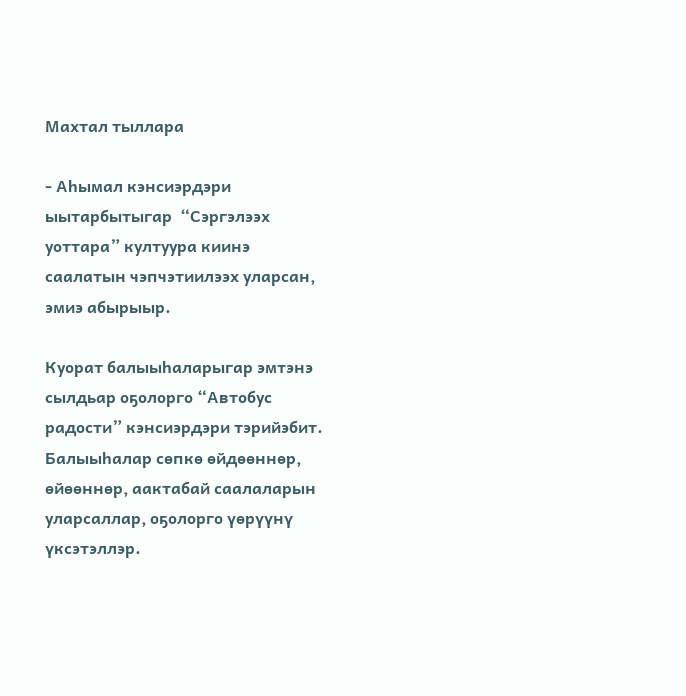Махтал тыллара

- Аһымал кэнсиэрдэри ыытарбытыгар  “Сэргэлээх уоттара” култуура киинэ  саалатын чэпчэтиилээх уларсан, эмиэ абырыыр.

Куорат балыыһаларыгар эмтэнэ сылдьар оҕолорго “Автобус радости” кэнсиэрдэри тэрийэбит. Балыыһалар сөпкө өйдөөннөр, өйөөннөр, аактабай саалаларын уларсаллар, оҕолорго үөрүүнү үксэтэллэр.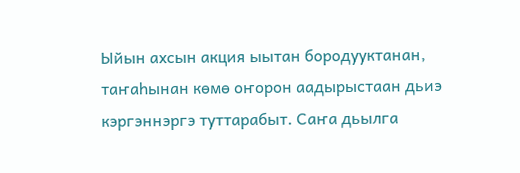Ыйын ахсын акция ыытан бородууктанан, таҥаһынан көмө оҥорон аадырыстаан дьиэ кэргэннэргэ туттарабыт. Саҥа дьылга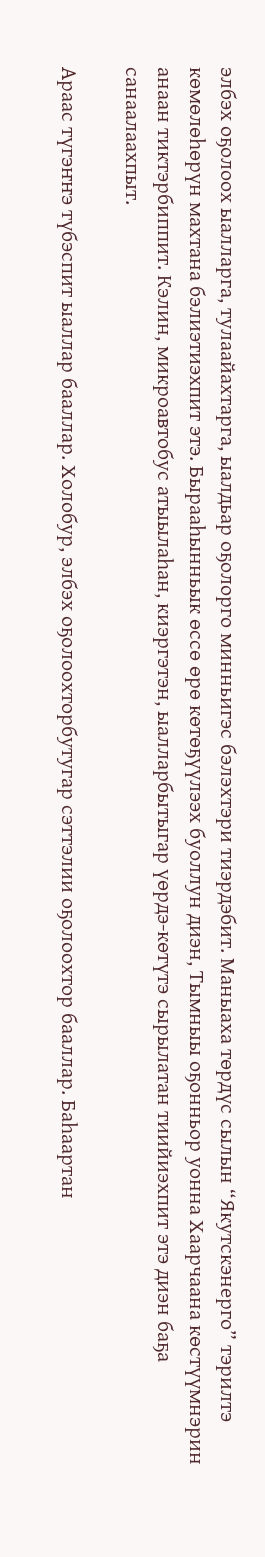элбэх оҕолоох ыалларга, тулаайахтарга, ыалдьар оҕолорго минньигэс бэлэхтэри тиэрдэбит. Маныаха төрдүс сылын “Якутскэнерго” тэрилтэ көмөлөһөрүн махтана бэлиэтиэхпит этэ. Бырааһынньык өссө өрө көтөҕүүлээх буоллун диэн, Тымныы оҕонньор уонна Хаарчаана көстүүмнэрин анаан тиктэрбиппит. Кэлин, микроавтобус атыылаһан, киэргэтэн, ыалларбытыгар үөрдэ-көтүтэ сырылатан тиийиэхпит этэ диэн баҕа санаалаахпыт.

Араас түгэҥҥэ түбэспит ыаллар бааллар. Холобур, элбэх оҕолоохторбутугар сэттэлии оҕолоохтор бааллар. Баһаартан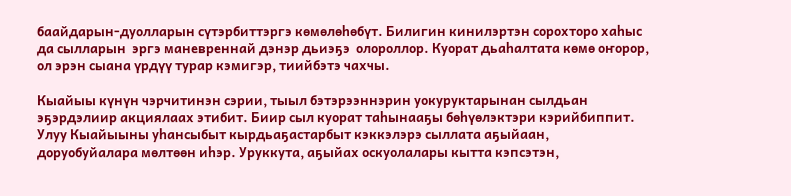баайдарын-дуолларын сүтэрбиттэргэ көмөлөһөбүт. Билигин кинилэртэн сорохторо хаһыс да сылларын  эргэ маневреннай дэнэр дьиэҕэ  олороллор. Куорат дьаһалтата көмө оҥорор, ол эрэн сыана үрдүү турар кэмигэр, тиийбэтэ чахчы.

Кыайыы күнүн чэрчитинэн сэрии, тыыл бэтэрээннэрин уокуруктарынан сылдьан эҕэрдэлиир акциялаах этибит. Биир сыл куорат таһынааҕы бөһүөлэктэри кэрийбиппит. Улуу Кыайыыны уһансыбыт кырдьаҕастарбыт кэккэлэрэ сыллата аҕыйаан, доруобуйалара мөлтөөн иһэр. Уруккута, аҕыйах оскуолалары кытта кэпсэтэн,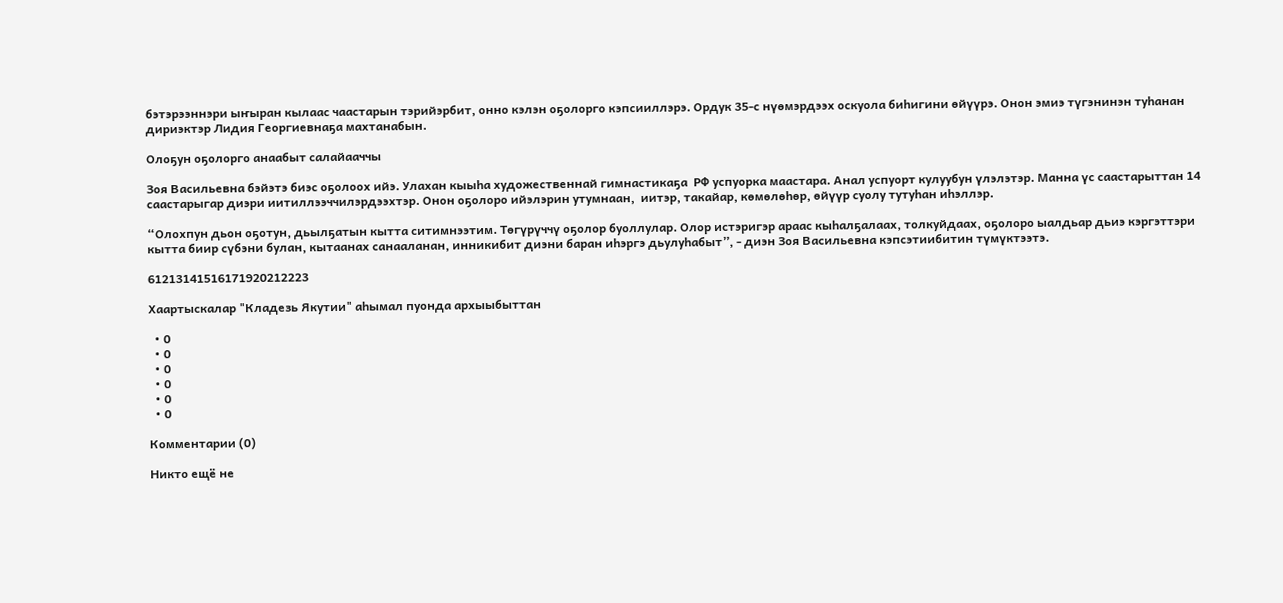бэтэрээннэри ыҥыран кылаас чаастарын тэрийэрбит, онно кэлэн оҕолорго кэпсииллэрэ. Ордук 35-с нүөмэрдээх оскуола биһигини өйүүрэ. Онон эмиэ түгэнинэн туһанан дириэктэр Лидия Георгиевнаҕа махтанабын.

Олоҕун оҕолорго анаабыт салайааччы

Зоя Васильевна бэйэтэ биэс оҕолоох ийэ. Улахан кыыһа художественнай гимнастикаҕа  РФ успуорка маастара. Анал успуорт кулуубун үлэлэтэр. Манна үс саастарыттан 14 саастарыгар диэри иитиллээччилэрдээхтэр. Онон оҕолоро ийэлэрин утумнаан,  иитэр, такайар, көмөлөһөр, өйүүр суолу тутуһан иһэллэр.

“Олохпун дьон оҕотун, дьылҕатын кытта ситимнээтим. Төгүрүччү оҕолор буоллулар. Олор истэригэр араас кыһалҕалаах, толкуйдаах, оҕолоро ыалдьар дьиэ кэргэттэри кытта биир сүбэни булан, кытаанах санааланан, инникибит диэни баран иһэргэ дьулуһабыт”, - диэн Зоя Васильевна кэпсэтиибитин түмүктээтэ.

61213141516171920212223

Хаартыскалар "Кладезь Якутии" аһымал пуонда архыыбыттан

  • 0
  • 0
  • 0
  • 0
  • 0
  • 0

Комментарии (0)

Никто ещё не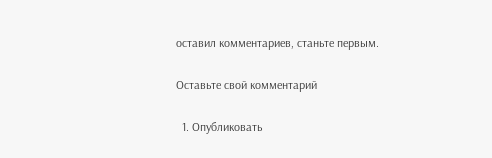оставил комментариев, станьте первым.

Оставьте свой комментарий

  1. Опубликовать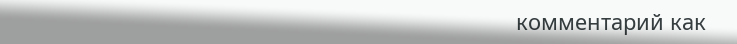комментарий как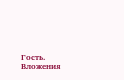Гость.
Вложения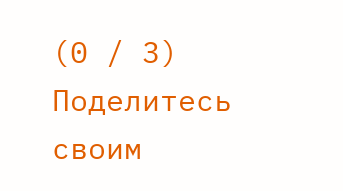(0 / 3)
Поделитесь своим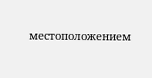местоположением